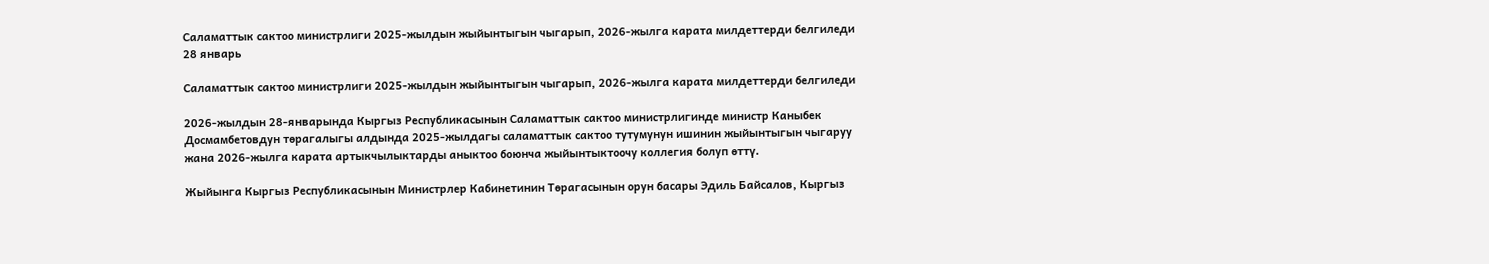Саламаттык сактоо министрлиги 2025-жылдын жыйынтыгын чыгарып, 2026-жылга карата милдеттерди белгиледи
28 январь

Саламаттык сактоо министрлиги 2025-жылдын жыйынтыгын чыгарып, 2026-жылга карата милдеттерди белгиледи

2026-жылдын 28-январында Кыргыз Республикасынын Саламаттык сактоо министрлигинде министр Каныбек Досмамбетовдун төрагалыгы алдында 2025-жылдагы саламаттык сактоо тутумунун ишинин жыйынтыгын чыгаруу жана 2026-жылга карата артыкчылыктарды аныктоо боюнча жыйынтыктоочу коллегия болуп өттү.

Жыйынга Кыргыз Республикасынын Министрлер Кабинетинин Төрагасынын орун басары Эдиль Байсалов, Кыргыз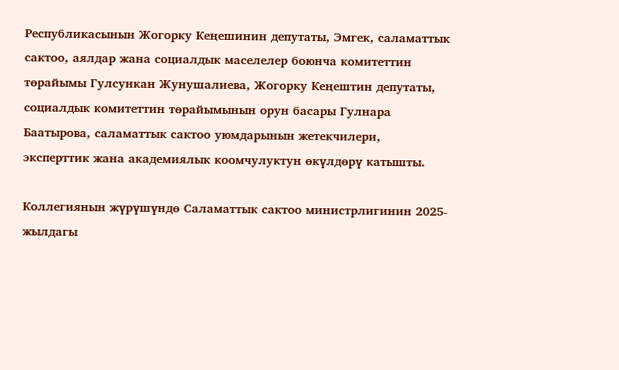Республикасынын Жогорку Кеңешинин депутаты, Эмгек, саламаттык сактоо, аялдар жана социалдык маселелер боюнча комитеттин төрайымы Гулсункан Жунушалиева, Жогорку Кеңештин депутаты, социалдык комитеттин төрайымынын орун басары Гулнара Баатырова, саламаттык сактоо уюмдарынын жетекчилери, эксперттик жана академиялык коомчулуктун өкүлдөрү катышты.

Коллегиянын жүрүшүндө Саламаттык сактоо министрлигинин 2025-жылдагы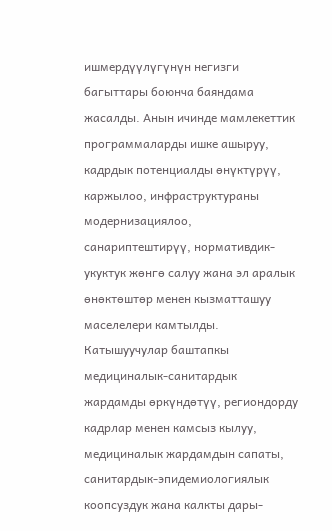ишмердүүлүгүнүн негизги багыттары боюнча баяндама жасалды. Анын ичинде мамлекеттик программаларды ишке ашыруу, кадрдык потенциалды өнүктүрүү, каржылоо, инфраструктураны модернизациялоо, санариптештирүү, нормативдик-укуктук жөнгө салуу жана эл аралык өнөктөштөр менен кызматташуу маселелери камтылды. Катышуучулар баштапкы медициналык-санитардык жардамды өркүндөтүү, региондорду кадрлар менен камсыз кылуу, медициналык жардамдын сапаты, санитардык-эпидемиологиялык коопсуздук жана калкты дары-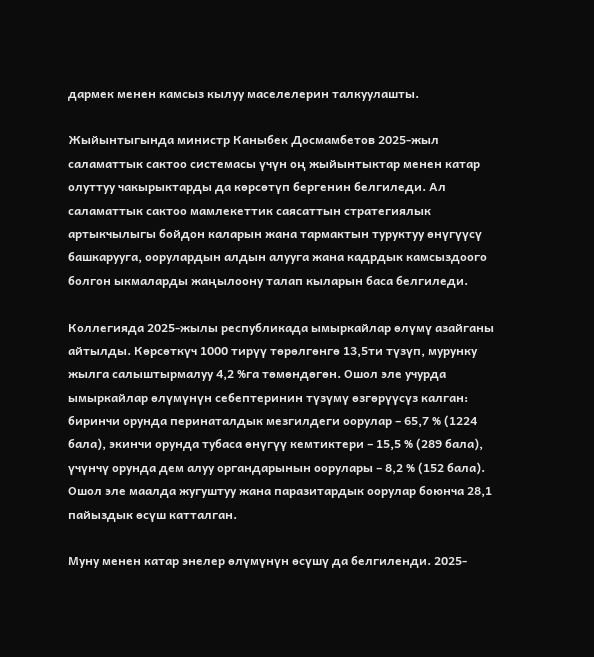дармек менен камсыз кылуу маселелерин талкуулашты.

Жыйынтыгында министр Каныбек Досмамбетов 2025-жыл саламаттык сактоо системасы үчүн оң жыйынтыктар менен катар олуттуу чакырыктарды да көрсөтүп бергенин белгиледи. Ал саламаттык сактоо мамлекеттик саясаттын стратегиялык артыкчылыгы бойдон каларын жана тармактын туруктуу өнүгүүсү башкарууга, оорулардын алдын алууга жана кадрдык камсыздоого болгон ыкмаларды жаңылоону талап кыларын баса белгиледи.

Коллегияда 2025-жылы республикада ымыркайлар өлүмү азайганы айтылды. Көрсөткүч 1000 тирүү төрөлгөнгө 13,5ти түзүп, мурунку жылга салыштырмалуу 4,2 %га төмөндөгөн. Ошол эле учурда ымыркайлар өлүмүнүн себептеринин түзүмү өзгөрүүсүз калган: биринчи орунда перинаталдык мезгилдеги оорулар – 65,7 % (1224 бала), экинчи орунда тубаса өнүгүү кемтиктери – 15,5 % (289 бала), үчүнчү орунда дем алуу органдарынын оорулары – 8,2 % (152 бала). Ошол эле маалда жугуштуу жана паразитардык оорулар боюнча 28,1 пайыздык өсүш катталган.

Муну менен катар энелер өлүмүнүн өсүшү да белгиленди. 2025-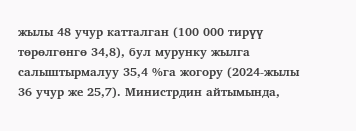жылы 48 учур катталган (100 000 тирүү төрөлгөнгө 34,8), бул мурунку жылга салыштырмалуу 35,4 %га жогору (2024-жылы 36 учур же 25,7). Министрдин айтымында,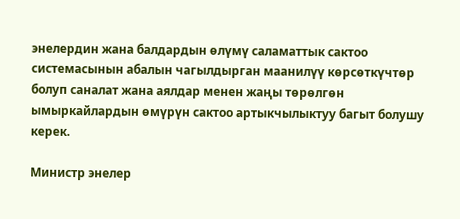энелердин жана балдардын өлүмү саламаттык сактоо системасынын абалын чагылдырган маанилүү көрсөткүчтөр болуп саналат жана аялдар менен жаңы төрөлгөн ымыркайлардын өмүрүн сактоо артыкчылыктуу багыт болушу керек.

Министр энелер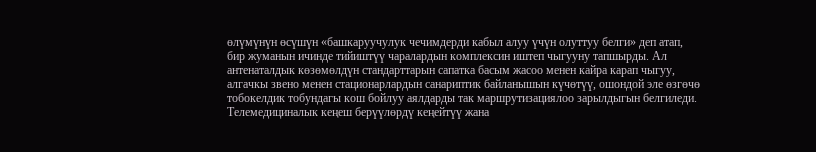өлүмүнүн өсүшүн «башкаруучулук чечимдерди кабыл алуу үчүн олуттуу белги» деп атап, бир жуманын ичинде тийиштүү чаралардын комплексин иштеп чыгууну тапшырды. Ал антенаталдык көзөмөлдүн стандарттарын сапатка басым жасоо менен кайра карап чыгуу, алгачкы звено менен стационарлардын санариптик байланышын күчөтүү, ошондой эле өзгөчө тобокелдик тобундагы кош бойлуу аялдарды так маршрутизациялоо зарылдыгын белгиледи. Телемедициналык кеңеш берүүлөрдү кеңейтүү жана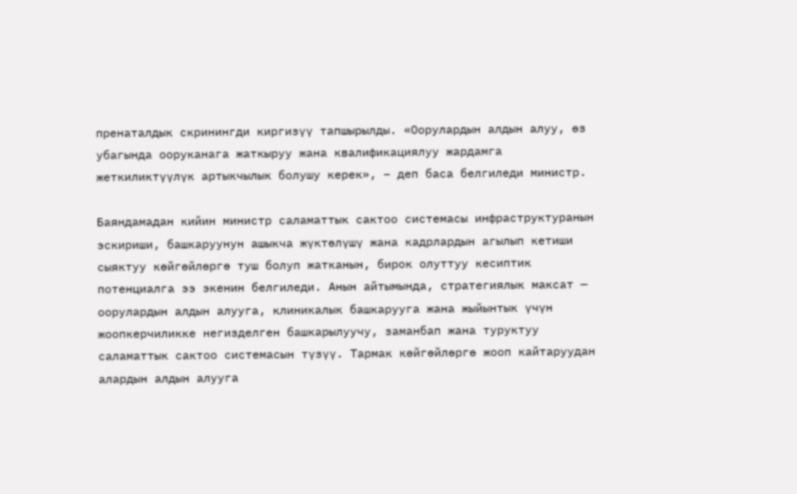пренаталдык скринингди киргизүү тапшырылды. «Оорулардын алдын алуу, өз убагында ооруканага жаткыруу жана квалификациялуу жардамга жеткиликтүүлүк артыкчылык болушу керек», – деп баса белгиледи министр.

Баяндамадан кийин министр саламаттык сактоо системасы инфраструктуранын эскириши, башкаруунун ашыкча жүктөлүшү жана кадрлардын агылып кетиши сыяктуу көйгөйлөргө туш болуп жатканын, бирок олуттуу кесиптик потенциалга ээ экенин белгиледи. Анын айтымында, стратегиялык максат — оорулардын алдын алууга, клиникалык башкарууга жана жыйынтык үчүн жоопкерчиликке негизделген башкарылуучу, заманбап жана туруктуу саламаттык сактоо системасын түзүү. Тармак көйгөйлөргө жооп кайтаруудан алардын алдын алууга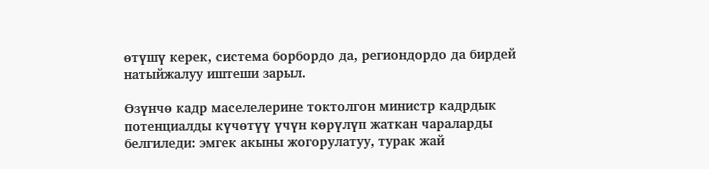өтүшү керек, система борбордо да, региондордо да бирдей натыйжалуу иштеши зарыл.

Өзүнчө кадр маселелерине токтолгон министр кадрдык потенциалды күчөтүү үчүн көрүлүп жаткан чараларды белгиледи: эмгек акыны жогорулатуу, турак жай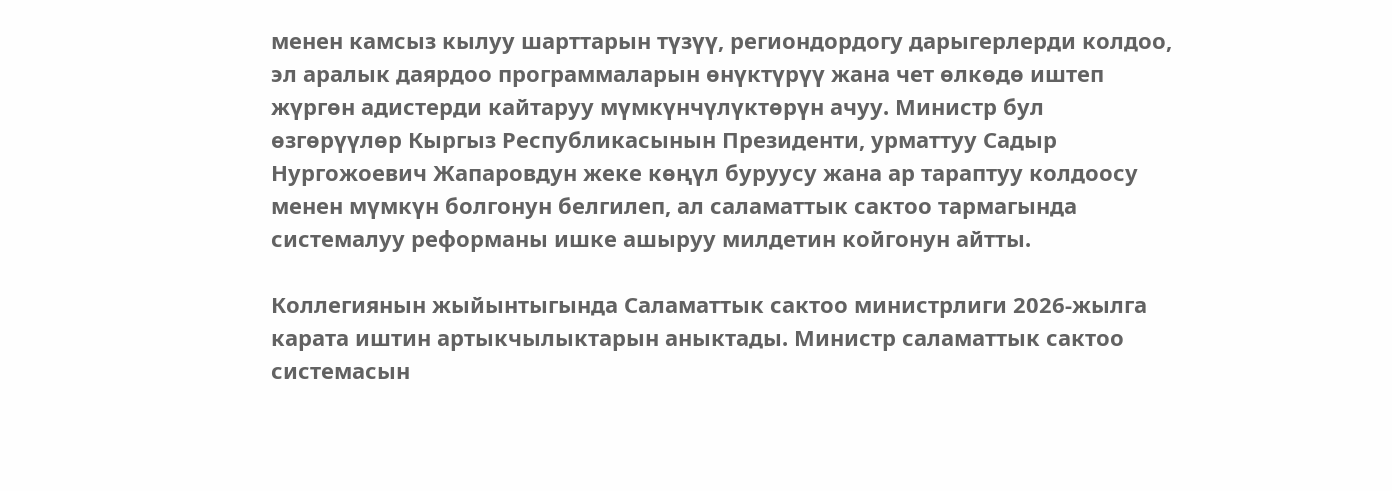менен камсыз кылуу шарттарын түзүү, региондордогу дарыгерлерди колдоо, эл аралык даярдоо программаларын өнүктүрүү жана чет өлкөдө иштеп жүргөн адистерди кайтаруу мүмкүнчүлүктөрүн ачуу. Министр бул өзгөрүүлөр Кыргыз Республикасынын Президенти, урматтуу Садыр Нургожоевич Жапаровдун жеке көңүл буруусу жана ар тараптуу колдоосу менен мүмкүн болгонун белгилеп, ал саламаттык сактоо тармагында системалуу реформаны ишке ашыруу милдетин койгонун айтты.

Коллегиянын жыйынтыгында Саламаттык сактоо министрлиги 2026-жылга карата иштин артыкчылыктарын аныктады. Министр саламаттык сактоо системасын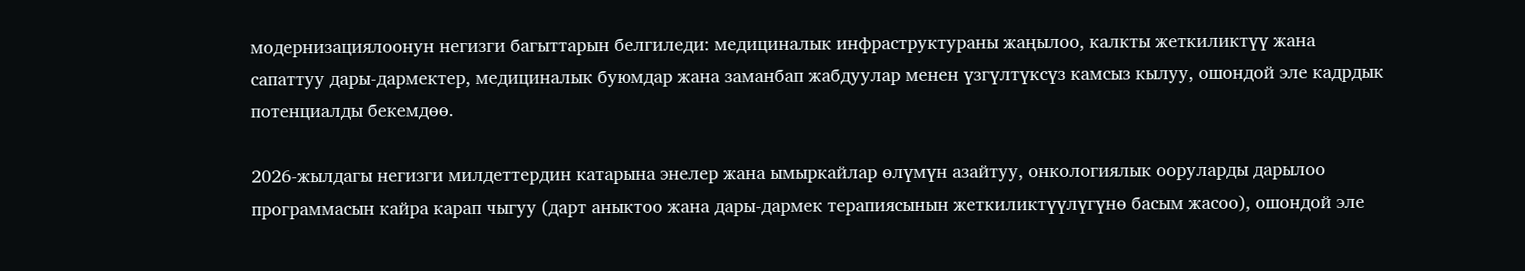модернизациялоонун негизги багыттарын белгиледи: медициналык инфраструктураны жаңылоо, калкты жеткиликтүү жана сапаттуу дары-дармектер, медициналык буюмдар жана заманбап жабдуулар менен үзгүлтүксүз камсыз кылуу, ошондой эле кадрдык потенциалды бекемдөө.

2026-жылдагы негизги милдеттердин катарына энелер жана ымыркайлар өлүмүн азайтуу, онкологиялык ооруларды дарылоо программасын кайра карап чыгуу (дарт аныктоо жана дары-дармек терапиясынын жеткиликтүүлүгүнө басым жасоо), ошондой эле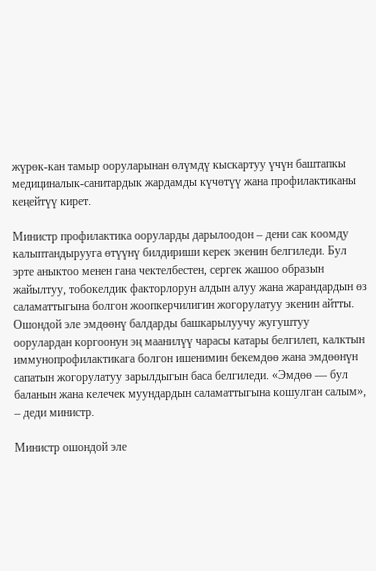жүрөк-кан тамыр ооруларынан өлүмдү кыскартуу үчүн баштапкы медициналык-санитардык жардамды күчөтүү жана профилактиканы кеңейтүү кирет.

Министр профилактика ооруларды дарылоодон – дени сак коомду калыптандырууга өтүүнү билдириши керек экенин белгиледи. Бул эрте аныктоо менен гана чектелбестен, сергек жашоо образын жайылтуу, тобокелдик факторлорун алдын алуу жана жарандардын өз саламаттыгына болгон жоопкерчилигин жогорулатуу экенин айтты. Ошондой эле эмдөөнү балдарды башкарылуучу жугуштуу оорулардан коргоонун эң маанилүү чарасы катары белгилеп, калктын иммунопрофилактикага болгон ишенимин бекемдөө жана эмдөөнүн сапатын жогорулатуу зарылдыгын баса белгиледи. «Эмдөө — бул баланын жана келечек муундардын саламаттыгына кошулган салым», – деди министр.

Министр ошондой эле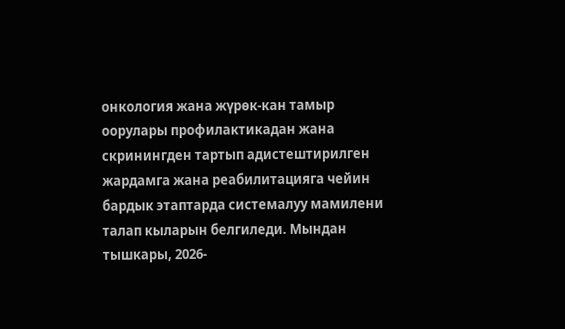онкология жана жүрөк-кан тамыр оорулары профилактикадан жана скринингден тартып адистештирилген жардамга жана реабилитацияга чейин бардык этаптарда системалуу мамилени талап кыларын белгиледи. Мындан тышкары, 2026-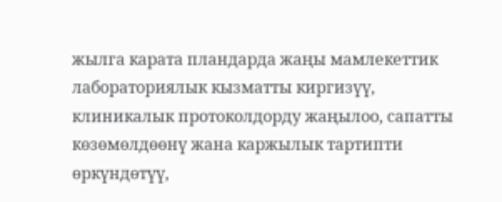жылга карата пландарда жаңы мамлекеттик лабораториялык кызматты киргизүү, клиникалык протоколдорду жаңылоо, сапатты көзөмөлдөөнү жана каржылык тартипти өркүндөтүү,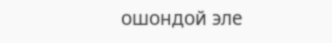ошондой эле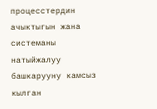процесстердин ачыктыгын жана системаны натыйжалуу башкарууну камсыз кылган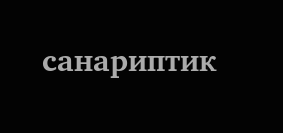санариптик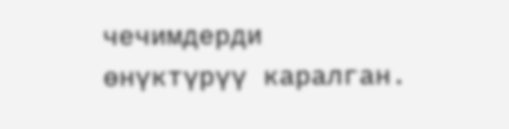чечимдерди өнүктүрүү каралган.